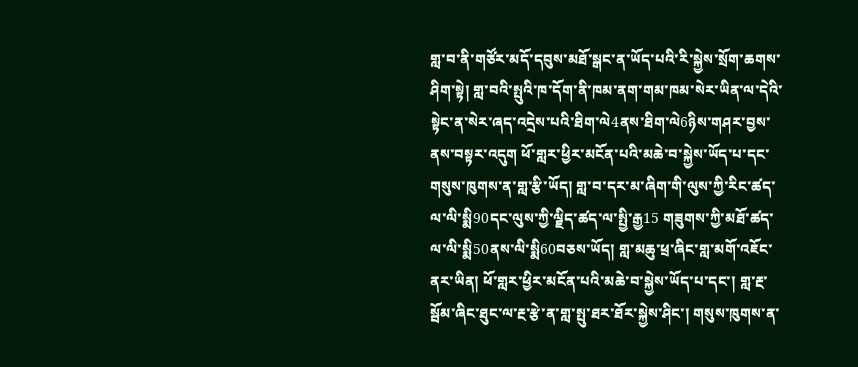གླ་བ་ནི་གཙོར་མདོ་དབུས་མཐོ་སྒང་ན་ཡོད་པའི་རི་སྐྱེས་སྲོག་ཆགས་ཤིག་སྟེ། གླ་བའི་སྤུའི་ཁ་དོག་ནི་ཁམ་ནག་གམ་ཁམ་སེར་ཡིན་ལ་དེའི་སྟེང་ན་སེར་ཞད་འདྲེས་པའི་ཐིག་ལེ4ནས་ཐིག་ལེ6ཉིས་གཤར་བྱས་ནས་བསྟར་འདུག ཕོ་གླར་ཕྱིར་མངོན་པའི་མཆེ་བ་སྐྱེས་ཡོད་པ་དང་གསུས་ཁུགས་ན་གླ་རྩི་ཡོད། གླ་བ་དར་མ་ཞིག་གི་ལུས་ཀྱི་རིང་ཚད་ལ་ལི་སྨི90དང་ལུས་ཀྱི་ལྗིད་ཚད་ལ་སྤྱི་རྒྱ15 གཟུགས་ཀྱི་མཐོ་ཚད་ལ་ལི་སྨི50ནས་ལི་སྨི60བཅས་ཡོད། གླ་མཆུ་ཕྲ་ཞིང་གླ་མགོ་འཇོང་ནར་ཡིན། ཕོ་གླར་ཕྱིར་མངོན་པའི་མཆེ་བ་སྐྱེས་ཡོད་པ་དང་། གླ་རྔ་སྦོམ་ཞིང་ཐུང་ལ་རྔ་རྩེ་ན་གླ་སྤུ་ཐར་ཐོར་སྐྱེས་ཤིང་། གསུས་ཁུགས་ན་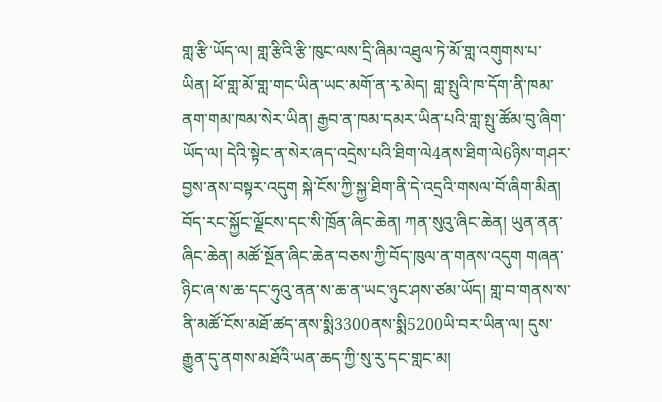གླ་རྩི་ཡོད་ལ། གླ་རྩིའི་རྩི་ཁུང་ལས་དྲི་ཞིམ་འཐུལ་ཏེ་མོ་གླ་འགུགས་པ་ཡིན། ཕོ་གླ་མོ་གླ་གང་ཡིན་ཡང་མགོ་ན་རྭ་མེད། གླ་སྤུའི་ཁ་དོག་ནི་ཁམ་ནག་གམ་ཁམ་སེར་ཡིན། རྒྱབ་ན་ཁམ་དམར་ཡིན་པའི་གླ་སྤུ་ཚོམ་བུ་ཞིག་ཡོད་ལ། དེའི་སྟེང་ན་སེར་ཞད་འདྲེས་པའི་ཐིག་ལེ4ནས་ཐིག་ལེ6ཉིས་གཤར་བྱས་ནས་བསྟར་འདུག སྐེ་ངོས་ཀྱི་སྐྱ་ཐིག་ནི་དེ་འདྲའི་གསལ་བོ་ཞིག་མིན། བོད་རང་སྐྱོང་ལྗོངས་དང་སི་ཁྲོན་ཞིང་ཆེན། ཀན་སུའུ་ཞིང་ཆེན། ཡུན་ནན་ཞིང་ཆེན། མཚོ་སྔོན་ཞིང་ཆེན་བཅས་ཀྱི་བོད་ཁུལ་ན་གནས་འདུག གཞན་ཉིང་ཞ་ས་ཆ་དང་ཧུའུ་ནན་ས་ཆ་ན་ཡང་ཉུང་ཤས་ཙམ་ཡོད། གླ་བ་གནས་ས་ནི་མཚོ་ངོས་མཐོ་ཚད་ནས་སྨི3300ནས་སྨི5200ཡི་བར་ཡིན་ལ། དུས་རྒྱུན་དུ་ནགས་མཐོའི་ཡན་ཆད་ཀྱི་སུ་རུ་དང་གླང་མ།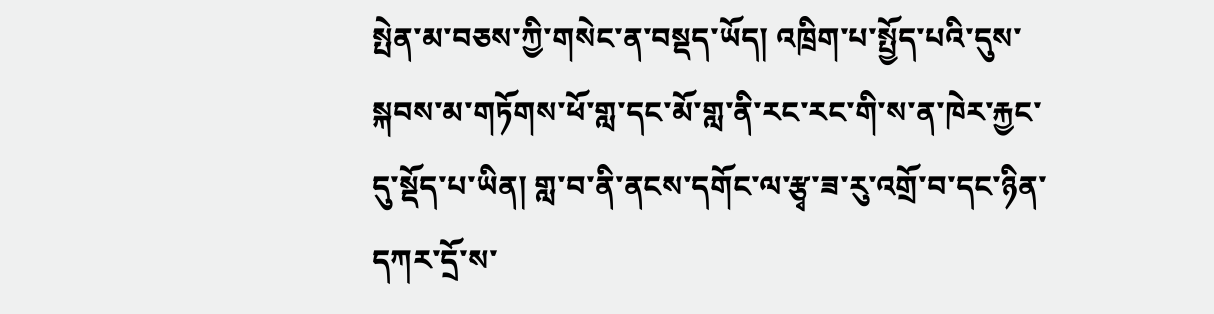སྤེན་མ་བཅས་ཀྱི་གསེང་ན་བསྡད་ཡོད། འཁྲིག་པ་སྤྱོད་པའི་དུས་སྐབས་མ་གཏོགས་ཕོ་གླ་དང་མོ་གླ་ནི་རང་རང་གི་ས་ན་ཁེར་རྐྱང་དུ་སྡོད་པ་ཡིན། གླ་བ་ནི་ནངས་དགོང་ལ་རྩྭ་ཟ་རུ་འགྲོ་བ་དང་ཉིན་དཀར་དྲོ་ས་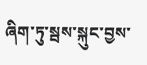ཞིག་ཏུ་སྦས་སྐུང་བྱས་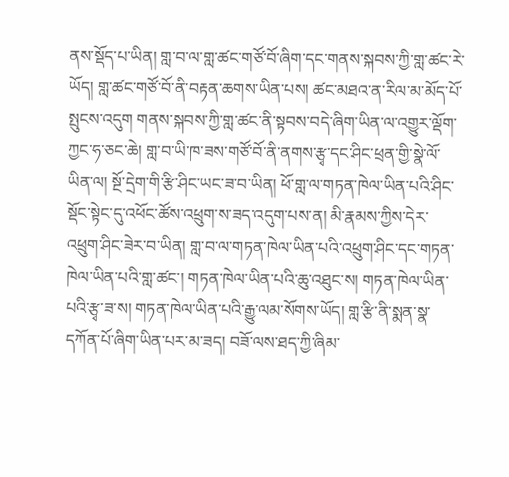ནས་སྡོད་པ་ཡིན། གླ་བ་ལ་གླ་ཚང་གཙོ་བོ་ཞིག་དང་གནས་སྐབས་ཀྱི་གླ་ཚང་རེ་ཡོད། གླ་ཚང་གཙོ་བོ་ནི་བརྟན་ཆགས་ཡིན་པས། ཚང་མཐའ་ན་རིལ་མ་མོད་པོ་སྤུངས་འདུག གནས་སྐབས་ཀྱི་གླ་ཚང་ནི་སྟབས་བདེ་ཞིག་ཡིན་ལ་འགྱུར་ལྡོག་ཀྱང་ཧ་ཅང་ཆེ། གླ་བ་ཡི་ཁ་ཟས་གཙོ་བོ་ནི་ནགས་རྩྭ་དང་ཤིང་ཕྲན་གྱི་སྣེ་ལོ་ཡིན་ལ། སྔོ་དྲེག་གི་རྩི་ཤིང་ཡང་ཟ་བ་ཡིན། ཕོ་གླ་ལ་གཏན་ཁེལ་ཡིན་པའི་ཤིང་སྡོང་སྟེང་དུ་འཕོང་ཚོས་འཕྲུག་ས་ཟད་འདུག་པས་ན། མི་རྣམས་ཀྱིས་དེར་འཕྲུག་ཤིང་ཟེར་བ་ཡིན། གླ་བ་ལ་གཏན་ཁེལ་ཡིན་པའི་འཕྲུག་ཤིང་དང་གཏན་ཁེལ་ཡིན་པའི་གླ་ཚང་། གཏན་ཁེལ་ཡིན་པའི་ཆུ་འཐུང་ས། གཏན་ཁེལ་ཡིན་པའི་རྩྭ་ཟ་ས། གཏན་ཁེལ་ཡིན་པའི་རྒྱུ་ལམ་སོགས་ཡོད། གླ་རྩི་ནི་སྨན་སྣ་དཀོན་པོ་ཞིག་ཡིན་པར་མ་ཟད། བཟོ་ལས་ཐད་ཀྱི་ཞིམ་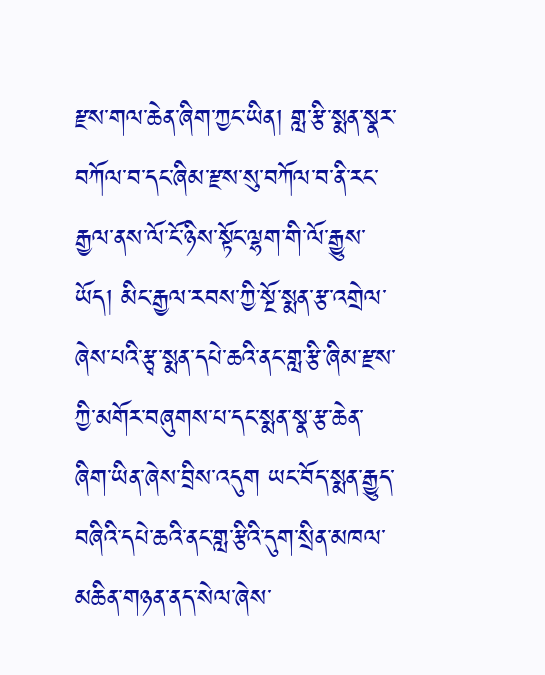རྫས་གལ་ཆེན་ཞིག་ཀྱང་ཡིན། གླ་རྩི་སྨན་སྣར་བཀོལ་བ་དང་ཞིམ་རྫས་སུ་བཀོལ་བ་ནི་རང་རྒྱལ་ནས་ལོ་ངོ་ཉིས་སྟོང་ལྷག་གི་ལོ་རྒྱུས་ཡོད། མིང་རྒྱལ་རབས་ཀྱི་སྔོ་སྨན་རྩ་འགྲེལ་ཞེས་པའི་རྩྭ་སྨན་དཔེ་ཆའི་ནང་གླ་རྩི་ཞིམ་རྫས་ཀྱི་མགོར་བཞུགས་པ་དང་སྨན་སྣ་རྩ་ཆེན་ཞིག་ཡིན་ཞེས་བྲིས་འདུག ཡང་བོད་སྨན་རྒྱུད་བཞིའི་དཔེ་ཆའི་ནང་གླ་རྩིའི་དུག་སྲིན་མཁལ་མཆིན་གཉན་ནད་སེལ་ཞེས་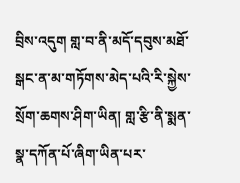བྲིས་འདུག གླ་བ་ནི་མདོ་དབུས་མཐོ་སྒང་ན་མ་གཏོགས་མེད་པའི་རི་སྐྱེས་སྲོག་ཆགས་ཤིག་ཡིན། གླ་རྩི་ནི་སྨན་སྣ་དཀོན་པོ་ཞིག་ཡིན་པར་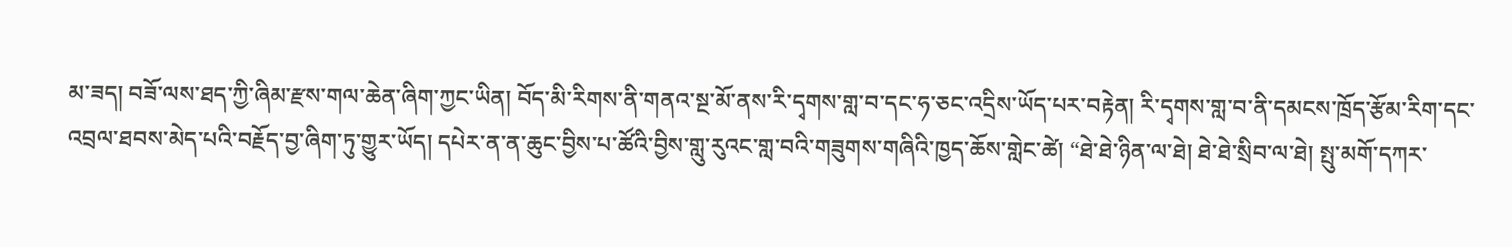མ་ཟད། བཟོ་ལས་ཐད་ཀྱི་ཞིམ་རྫས་གལ་ཆེན་ཞིག་ཀྱང་ཡིན། བོད་མི་རིགས་ནི་གནའ་སྔ་མོ་ནས་རི་དྭགས་གླ་བ་དང་ཧ་ཅང་འདྲིས་ཡོད་པར་བརྟེན། རི་དྭགས་གླ་བ་ནི་དམངས་ཁྲོད་རྩོམ་རིག་དང་འབྲལ་ཐབས་མེད་པའི་བརྗོད་བྱ་ཞིག་ཏུ་གྱུར་ཡོད། དཔེར་ན་ན་ཆུང་བྱིས་པ་ཚོའི་བྱིས་གླུ་རུའང་གླ་བའི་གཟུགས་གཞིའི་ཁྱད་ཆོས་གླེང་ཚེ། “ཐེ་ཐེ་ཉིན་ལ་ཐེ། ཐེ་ཐེ་སྲིབ་ལ་ཐེ། སྤུ་མགོ་དཀར་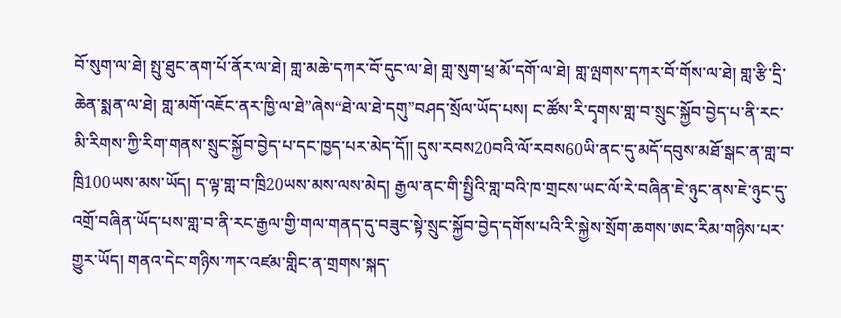བོ་སུག་ལ་ཐེ། སྤུ་ཐུང་ནག་པོ་ནོར་ལ་ཐེ། གླ་མཆེ་དཀར་བོ་དུང་ལ་ཐེ། གླ་སུག་ཕྲ་མོ་དགོ་ལ་ཐེ། གླ་ལྤགས་དཀར་བོ་གོས་ལ་ཐེ། གླ་རྩི་དྲི་ཆེན་སྨན་ལ་ཐེ། གླ་མགོ་འཇོང་ནར་ཁྱི་ལ་ཐེ”ཞེས“ཐེ་ལ་ཐེ་དགུ”བཤད་སྲོལ་ཡོད་པས། ང་ཚོས་རི་དྭགས་གླ་བ་སྲུང་སྐྱོབ་བྱེད་པ་ནི་རང་མི་རིགས་ཀྱི་རིག་གནས་སྲུང་སྐྱོབ་བྱེད་པ་དང་ཁྱད་པར་མེད་དོ།། དུས་རབས20བའི་ལོ་རབས60ཡི་ནང་དུ་མདོ་དབུས་མཐོ་སྒང་ན་གླ་བ་ཁྲི100ཡས་མས་ཡོད། ད་ལྟ་གླ་བ་ཁྲི20ཡས་མས་ལས་མེད། རྒྱལ་ནང་གི་སྤྱིའི་གླ་བའི་ཁ་གྲངས་ཡང་ལོ་རེ་བཞིན་ཇེ་ཉུང་ནས་ཇེ་ཉུང་དུ་འགྲོ་བཞིན་ཡོད་པས་གླ་བ་ནི་རང་རྒྱལ་གྱི་གལ་གནད་དུ་བཟུང་སྟེ་སྲུང་སྐྱོབ་བྱེད་དགོས་པའི་རི་སྐྱེས་སྲོག་ཆགས་ཨང་རིམ་གཉིས་པར་གྱུར་ཡོད། གནའ་དེང་གཉིས་ཀར་འཛམ་གླིང་ན་གྲགས་སྐད་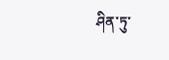ཤིན་ཏུ་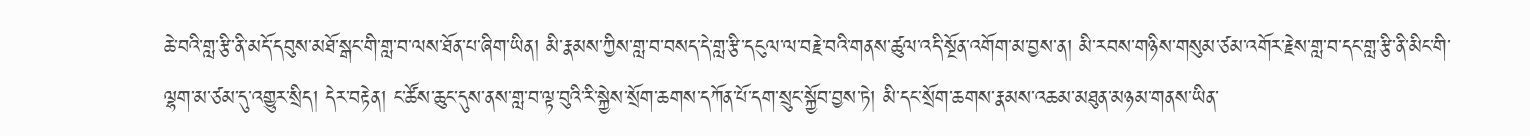ཆེ་བའི་གླ་རྩི་ནི་མདོ་དབུས་མཐོ་སྒང་གི་གླ་བ་ལས་ཐོན་པ་ཞིག་ཡིན། མི་རྣམས་ཀྱིས་གླ་བ་བསད་དེ་གླ་རྩི་དངུལ་ལ་བརྗེ་བའི་གནས་ཚུལ་འདི་སྔོན་འགོག་མ་བྱས་ན། མི་རབས་གཉིས་གསུམ་ཙམ་འགོར་རྗེས་གླ་བ་དང་གླ་རྩི་ནི་མིང་གི་ལྷག་མ་ཙམ་དུ་འགྱུར་སྲིད། དེར་བརྟེན། ང་ཚོས་ཆུང་དུས་ནས་གླ་བ་ལྟ་བུའི་རི་སྐྱེས་སྲོག་ཆགས་དཀོན་པོ་དག་སྲུང་སྐྱོབ་བྱས་ཏེ། མི་དང་སྲོག་ཆགས་རྣམས་འཆམ་མཐུན་མཉམ་གནས་ཡིན་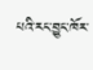པའི་རང་བྱུང་ཁོར་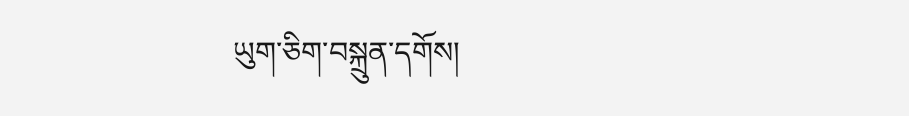ཡུག་ཅིག་བསྐྲུན་དགོས།